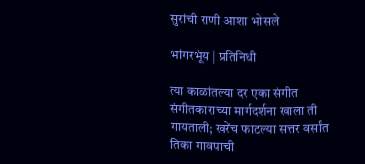सुरांची राणी आशा भोसले

भांगरभूंय | प्रतिनिधी

त्या काळांतल्या दर एका संगीत संगीतकाराच्या मार्गदर्शना खाला ती गायताली; खरेंच फाटल्या सत्तर वर्सांत तिका गावपाची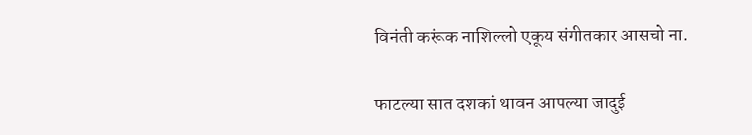विनंती करूंक नाशिल्लो एकूय संगीतकार आसचो ना.

फाटल्या सात दशकां थावन आपल्या जादुई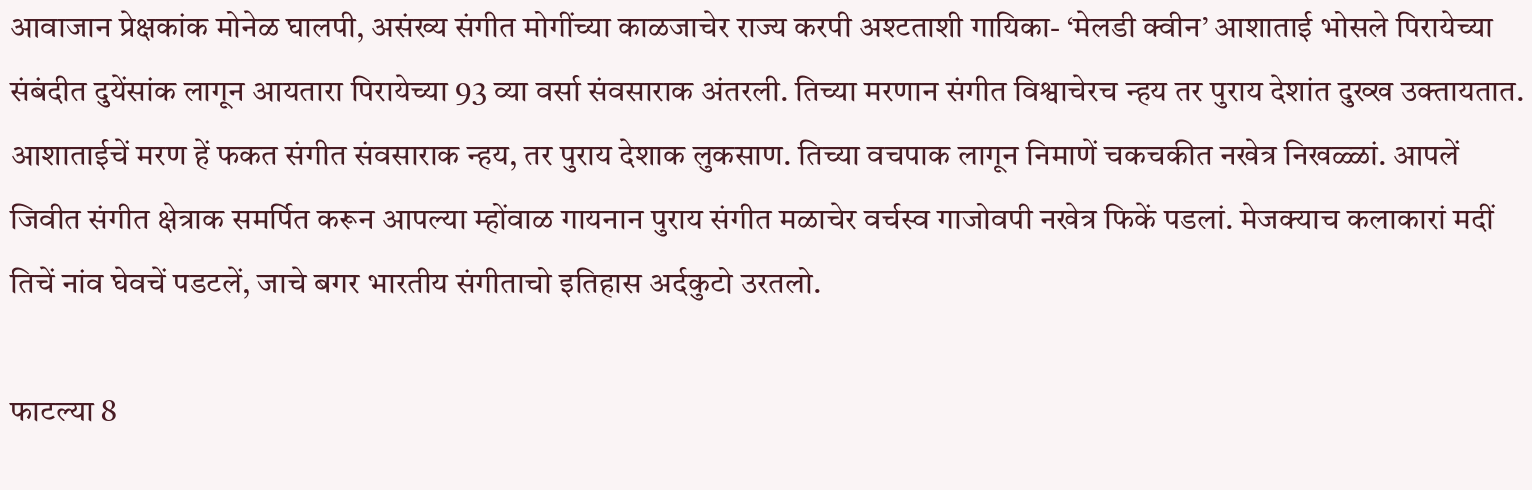आवाजान प्रेक्षकांक मोनेळ घालपी, असंख्य संगीत मोगींच्या काळजाचेर राज्य करपी अश्टताशी गायिका- ‘मेलडी क्वीन’ आशाताई भोसले पिरायेच्या संबंदीत दुयेंसांक लागून आयतारा पिरायेच्या 93 व्या वर्सा संवसाराक अंतरली. तिच्या मरणान संगीत विश्वाचेरच न्हय तर पुराय देशांत दुख्ख उक्तायतात. आशाताईचें मरण हें फकत संगीत संवसाराक न्हय, तर पुराय देशाक लुकसाण. तिच्या वचपाक लागून निमाणें चकचकीत नखेत्र निखळ्ळां. आपलें जिवीत संगीत क्षेत्राक समर्पित करून आपल्या म्होंवाळ गायनान पुराय संगीत मळाचेर वर्चस्व गाजोवपी नखेत्र फिकें पडलां. मेजक्याच कलाकारां मदीं तिचें नांव घेवचें पडटलें, जाचे बगर भारतीय संगीताचो इतिहास अर्दकुटो उरतलो.

फाटल्या 8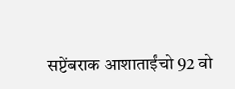सप्टेंबराक आशाताईंचो 92 वो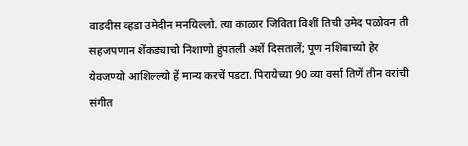वाडदीस व्हडा उमेदीन मनयिल्लो. त्या काळार जिविता विशीं तिची उमेद पळोवन ती सहजपणान शेंकड्याचो निशाणो हुंपतली अशें दिसतालें; पूण नशिबाच्यो हेर येवजण्यो आशिल्ल्यो हें मान्य करचें पडटा. पिरायेच्या 90 व्या वर्सा तिणें तीन वरांची संगीत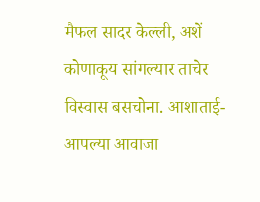मैफल सादर केल्ली, अशें कोणाकूय सांगल्यार ताचेर विस्वास बसचोना. आशाताई- आपल्या आवाजा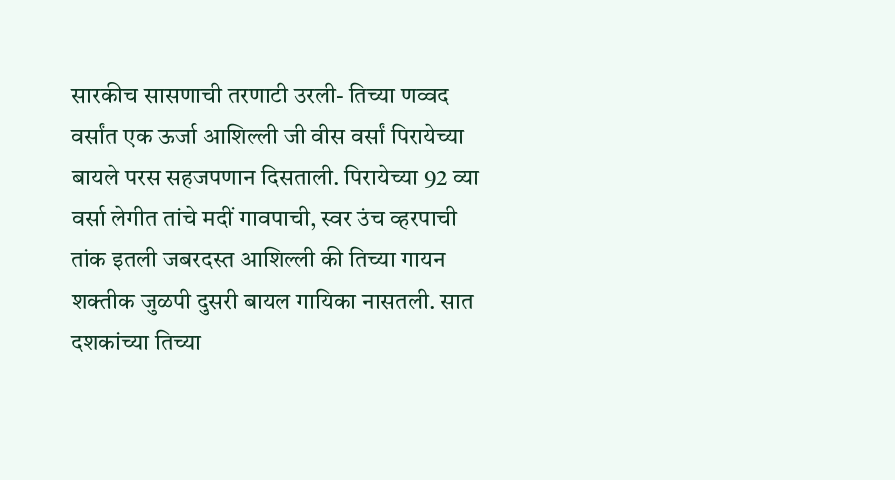सारकीच सासणाची तरणाटी उरली- तिच्या णव्वद वर्सांत एक ऊर्जा आशिल्ली जी वीस वर्सां पिरायेच्या बायले परस सहजपणान दिसताली. पिरायेच्या 92 व्या वर्सा लेगीत तांचे मदीं गावपाची, स्वर उंच व्हरपाची तांक इतली जबरदस्त आशिल्ली की तिच्या गायन शक्तीक जुळपी दुसरी बायल गायिका नासतली. सात दशकांच्या तिच्या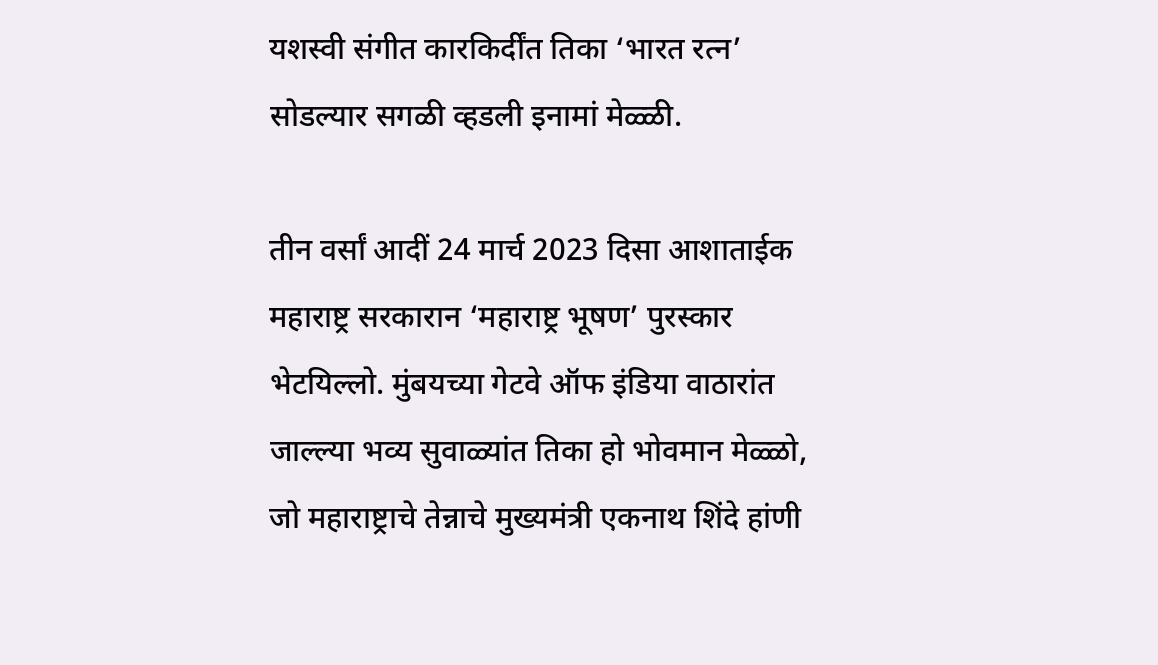यशस्वी संगीत कारकिर्दींत तिका ‘भारत रत्न’ सोडल्यार सगळी व्हडली इनामां मेळ्ळी.

तीन वर्सां आदीं 24 मार्च 2023 दिसा आशाताईक महाराष्ट्र सरकारान ‘महाराष्ट्र भूषण’ पुरस्कार भेटयिल्लो. मुंबयच्या गेटवे ऑफ इंडिया वाठारांत जाल्ल्या भव्य सुवाळ्यांत तिका हो भोवमान मेळ्ळो, जो महाराष्ट्राचे तेन्नाचे मुख्यमंत्री एकनाथ शिंदे हांणी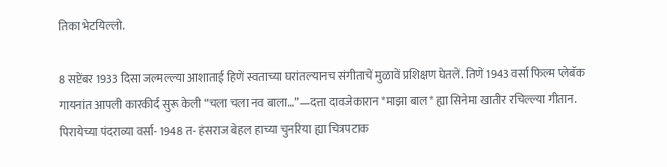तिका भेटयिल्लो.

8 सप्टेंबर 1933 दिसा जल्मल्ल्या आशाताई हिणें स्वताच्या घरांतल्यानच संगीताचें मुळावें प्रशिक्षण घेतलें. तिणें 1943 वर्सा फिल्म प्लेबॅक गायनांत आपली कारकीर्द सुरू केली “चला चला नव बाला…”—दत्ता दावजेकारान *माझा बाल* ह्या सिनेमा खातीर रचिल्ल्या गीतान. पिरायेच्या पंदराव्या वर्सा- 1948 त- हंसराज बेहल हाच्या चुनरिया ह्या चित्रपटाक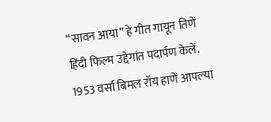“सावन आया” हें गीत गायून तिणें हिंदी फिल्म उद्देगांत पदार्पण केलें. 1953 वर्सा बिमल रॉय हाणें आपल्या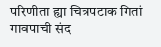परिणीता ह्या चित्रपटाक गितां गावपाची संद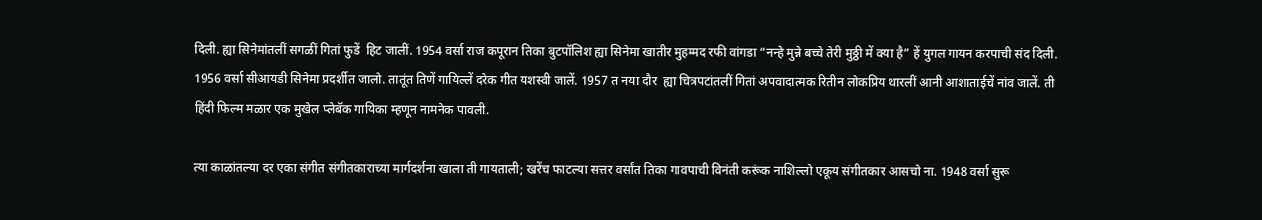दिली. ह्या सिनेमांतलीं सगळीं गितां फुडें  हिट जालीं. 1954 वर्सा राज कपूरान तिका बुटपॉलिश ह्या सिनेमा खातीर मुहम्मद रफी वांगडा “नन्हे मुन्ने बच्चे तेरी मुठ्ठी में क्या है” हें युगल गायन करपाची संद दिली. 1956 वर्सा सीआयडी सिनेमा प्रदर्शीत जालो. तातूंत तिणें गायिल्लें दरेक गीत यशस्वी जालें. 1957 त नया दौर  ह्या चित्रपटांतलीं गितां अपवादात्मक रितीन लोकप्रिय थारलीं आनी आशाताईचें नांव जालें. ती हिंदी फिल्म मळार एक मुखेल प्लेबॅक गायिका म्हणून नामनेक पावली.

त्या काळांतल्या दर एका संगीत संगीतकाराच्या मार्गदर्शना खाला ती गायताली; खरेंच फाटल्या सत्तर वर्सांत तिका गावपाची विनंती करूंक नाशिल्लो एकूय संगीतकार आसचो ना. 1948 वर्सा सुरू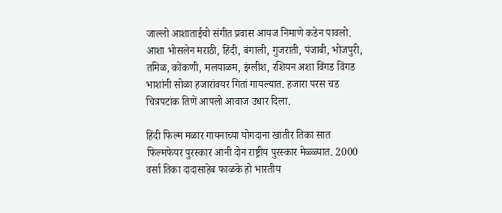जाल्लो आशाताईचो संगीत प्रवास आयज निमाणे कडेन पावलो. आशा भोसलेन मराठी, हिंदी, बंगाली, गुजराती, पंजाबी, भोजपुरी, तमिळ, कोंकणी, मलयाळम, इंग्लीश, रशियन अशा विंगड विंगड भाशांनी सोळा हजारांवयर गितां गायल्यात. हजारा परस चड चित्रपटांक तिणें आपलो आवाज उधार दिला.

हिंदी फिल्म मळार गायनाच्या योगदाना खातीर तिका सात फिल्मफेयर पुरस्कार आनी दोन राष्ट्रीय पुरस्कार मेळ्ळ्यात. 2000 वर्सा तिका दादासाहेब फाळके हो भारतीय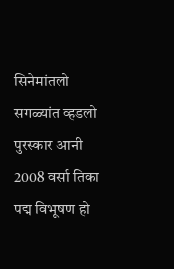सिनेमांतलो सगळ्यांत व्हडलो पुरस्कार आनी 2008 वर्सा तिका पद्म विभूषण हो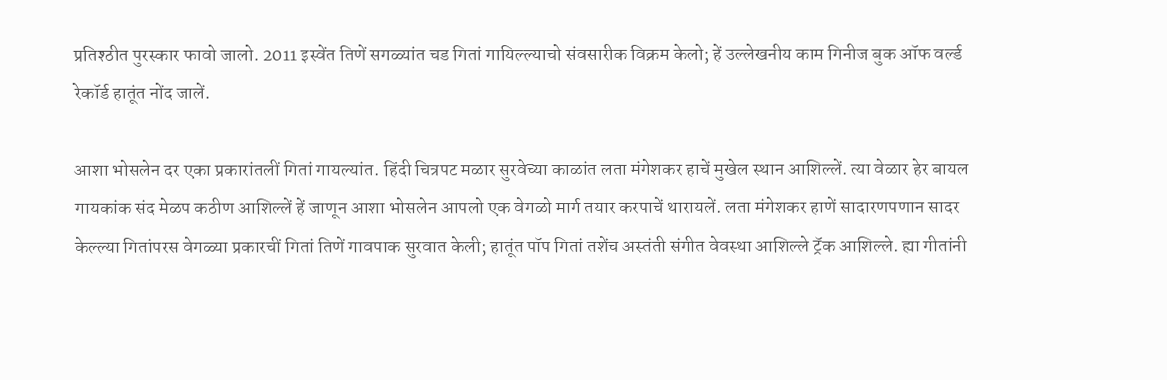प्रतिश्ठीत पुरस्कार फावो जालो. 2011 इस्वेंत तिणें सगळ्यांत चड गितां गायिल्ल्याचो संवसारीक विक्रम केलो; हें उल्लेखनीय काम गिनीज बुक ऑफ वर्ल्ड रेकॉर्ड हातूंत नोंद जालें.

आशा भोसलेन दर एका प्रकारांतलीं गितां गायल्यांत. हिंदी चित्रपट मळार सुरवेच्या काळांत लता मंगेशकर हाचें मुखेल स्थान आशिल्लें. त्या वेळार हेर बायल गायकांक संद मेळप कठीण आशिल्लें हें जाणून आशा भोसलेन आपलो एक वेगळो मार्ग तयार करपाचें थारायलें. लता मंगेशकर हाणें सादारणपणान सादर केल्ल्या गितांपरस वेगळ्या प्रकारचीं गितां तिणें गावपाक सुरवात केली; हातूंत पॉप गितां तशेंच अस्तंती संगीत वेवस्था आशिल्ले ट्रॅक आशिल्ले. ह्या गीतांनी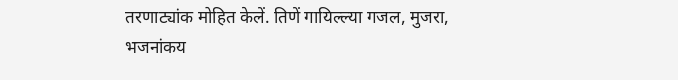तरणाट्यांक मोहित केलें. तिणें गायिल्ल्या गजल, मुजरा, भजनांकय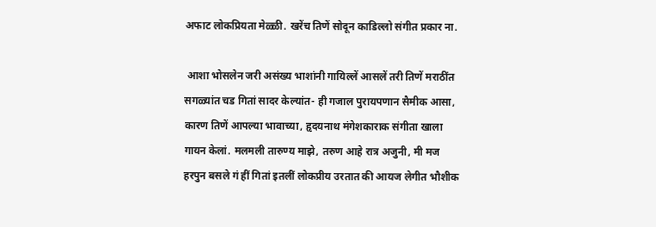अफाट लोकप्रियता मेळ्ळी. खरेंच तिणें सोदून काडिल्लो संगीत प्रकार ना.

 आशा भोसलेन जरी असंख्य भाशांनी गायिल्लें आसलें तरी तिणें मराठींत सगळ्यांत चड गितां सादर केल्यांत- ही गजाल पुरायपणान सैमीक आसा, कारण तिणें आपल्या भावाच्या, हृदयनाथ मंगेशकाराक संगीता खाला गायन केलां. मलमली तारुण्य माझे, तरुण आहे रात्र अजुनी, मी मज हरपुन बसले गं हीं गितां इतलीं लोकप्रीय उरतात की आयज लेगीत भौशीक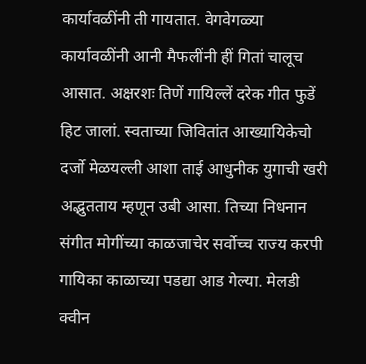कार्यावळींनी ती गायतात. वेगवेगळ्या कार्यावळींनी आनी मैफलींनी हीं गितां चालूच आसात. अक्षरशः तिणें गायिल्लें दरेक गीत फुडें हिट जालां. स्वताच्या जिवितांत आख्यायिकेचो दर्जो मेळयल्ली आशा ताई आधुनीक युगाची खरी अद्भुतताय म्हणून उबी आसा. तिच्या निधनान संगीत मोगींच्या काळजाचेर सर्वोच्च राज्य करपी गायिका काळाच्या पडद्या आड गेल्या. मेलडी क्वीन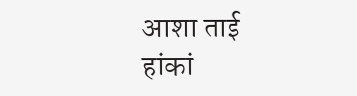आशा ताई हांकां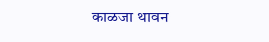काळजा थावन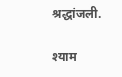श्रद्धांजली.

श्याम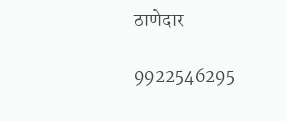ठाणेदार

9922546295